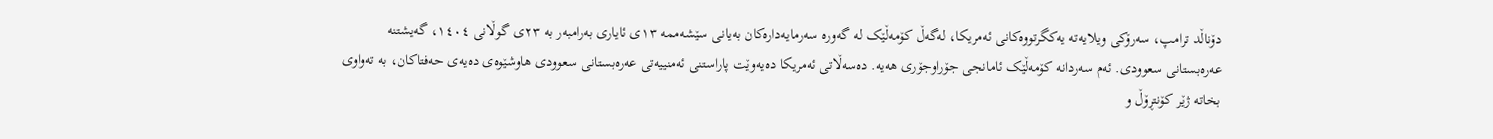دۆناڵد ترامپ، سەرۆکی ویلایەتە یەکگرتووەکانی ئەمریکا، لەگەڵ کۆمەڵێک لە گەورە سەرمایەدارەکان بەیانی سێشەممە ١٣ی ئایاری بەرامبەر بە ٢٣ی گوڵانی ١٤٠٤، گەیشتنە عەرەبستانی سعوودی. ئەم سەردانە کۆمەڵێک ئامانجی جۆراوجۆری هەیە. دەسەڵاتی ئەمریکا دەیەوێت پاراستنی ئەمنییەتی عەرەبستانی سعوودی هاوشێوەی دەیەی حەفتاکان، بە تەواوی بخاتە ژێر کۆنتڕۆڵ و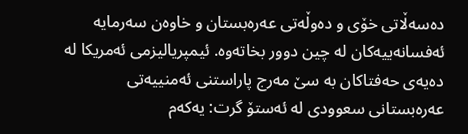دەسەڵاتی خۆی و دەوڵەتی عەرەبستان و خاوەن سەرمایە ئەفسانەییەکان لە چین دوور بخاتەوە. ئیمپریالیزمی ئەمریکا لە دەیەی حەفتاکان بە سێ مەرج پاراستنی ئەمنییەتی عەرەبستانی سعوودی لە ئەستۆ گرت: یەکەم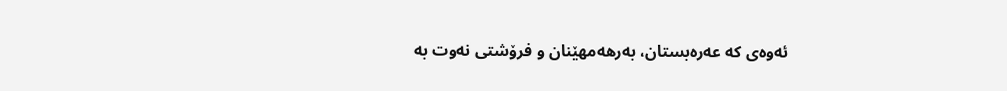ئەوەی کە عەرەبستان، بەرهەمهێنان و فرۆشتی نەوت بە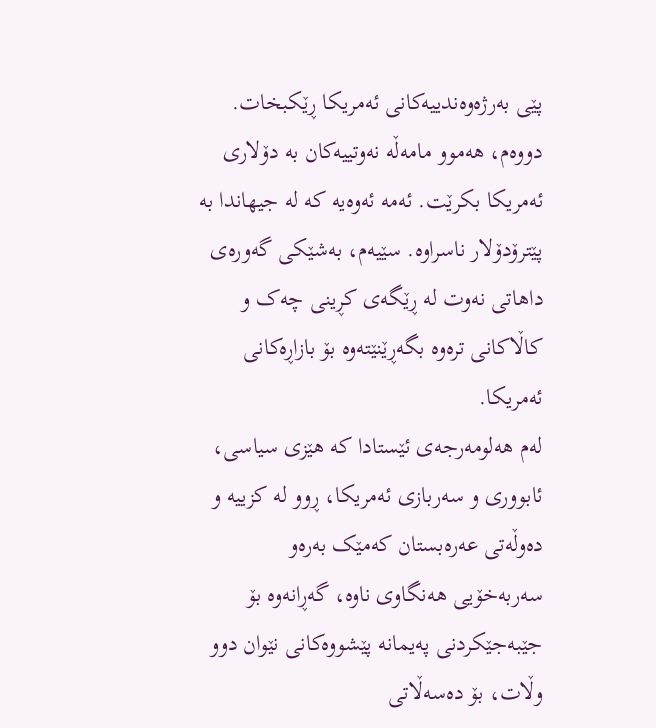پێی بەرژەوەندییەکانی ئەمریکا ڕێکبخات. دووەم، هەموو مامەڵە نەوتییەکان بە دۆلاری ئەمریکا بکرێت. ئەمە ئەوەیە کە لە جیهاندا بە پێترۆدۆلار ناسراوە. سێیەم، بەشێکی گەورەی داهاتی نەوت لە ڕێگەی کڕینی چەک و کاڵاکانی ترەوە بگەڕێنێتەوە بۆ بازاڕەکانی ئەمریکا.
لەم هەلومەرجەی ئێستادا کە هێزی سیاسی، ئابووری و سەربازی ئەمریکا، ڕوو لە کزییە و دەوڵەتی عەرەبستان کەمێک بەرەو سەربەخۆیی هەنگاوی ناوە، گەڕانەوە بۆ جێبەجێکردنی پەیمانە پێشووەکانی نێوان دوو وڵات، بۆ دەسەڵاتی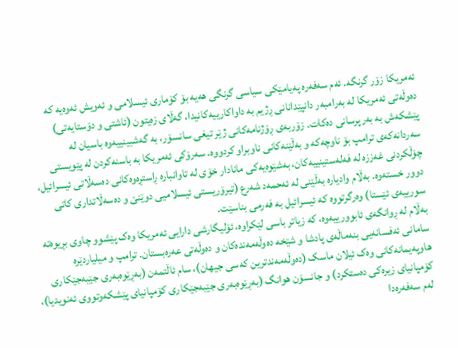ئەمریکا زۆر گرنگە. ئەم سەفەرە پەیامێکی سیاسی گرنگی هەیە بۆ کۆماری ئیسلامی و ئەویش ئەوەیە کە دەوڵەتی ئەمریکا لە بەرامبەر دانپێدانانی ڕژیم بە داواکارییەکانیدا، گەڵای زەیتون (ئاشتی و دۆستایەتی) پێشکەش بە بەرپرسانی دەکات. زۆربەی ڕۆژنامەکانی ژێر تیغی سانسۆر، بە گەشبینییەوە باسیان لە سەردانەکەی ترامپ بۆ ناوچەکە و بەڵێنەکانی ناوبراو کردووە. سەرۆکی ئەمریکا بە باسنەکردن لە پێویستی چۆڵکردنی غەززە لە فەلەستینییەکان، بەشێوەیەکی مانادار خۆی لە تاوانبارە ڕاستڕەوەکانی دەسەڵاتی ئیسرائیل، دوور خستەوە. بەڵام وادیارە بەڵێنی لە ئەحمەد شەرع (تیرۆریستی ئیسلامیی دوێنێ و دەسەڵاتداری کاتی سورییەی ئێستا) وەرگرتووە کە ئیسرائیل بە فەرمی بناسێت.
بەڵام لە ڕوانگەی ئابوورییەوە، کە زیاتر باسی لێکراوە، ئۆلیگارشی دارایی ئەمریکا وەک پێشوو چاوی بڕیوەتە سامانی ئەفسانەیی بنەماڵەی پادشا و شێخە دەوڵەمەندەکان و دەوڵەتی عەرەبستان. ترامپ و میلیاردێرە هاوپەیمانەکانی وەک ئیلان ماسک (دەوڵەمەندترین کەسی جیهان)، سام ئاڵتمەن (بەڕێوەبەری جێبەجێکاری کۆمپانیای زیرەکی دەستکرد) و جانسۆن هوانگ (بەڕێوەبەری جێبەجێکاری کۆمپانیای پێشکەوتووی ئەنویدیا)، لەم سەفەرەدا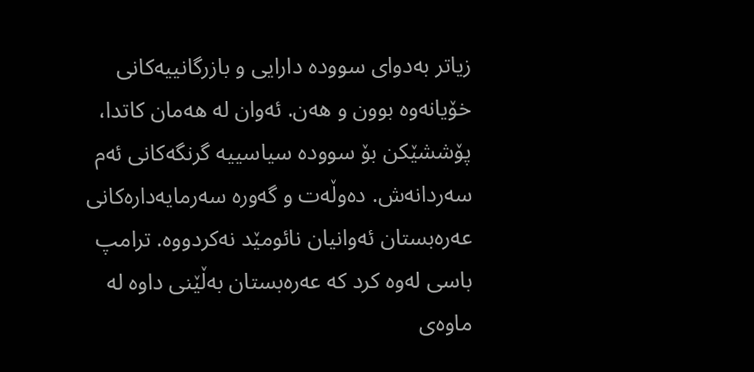زیاتر بەدوای سوودە دارایی و بازرگانییەکانی خۆیانەوە بوون و هەن. ئەوان لە هەمان کاتدا، پۆششێکن بۆ سوودە سیاسییە گرنگەکانی ئەم سەردانەش. دەوڵەت و گەورە سەرمایەدارەکانی عەرەبستان ئەوانیان نائومێد نەکردووە. ترامپ باسی لەوە کرد کە عەرەبستان بەڵێنی داوە لە ماوەی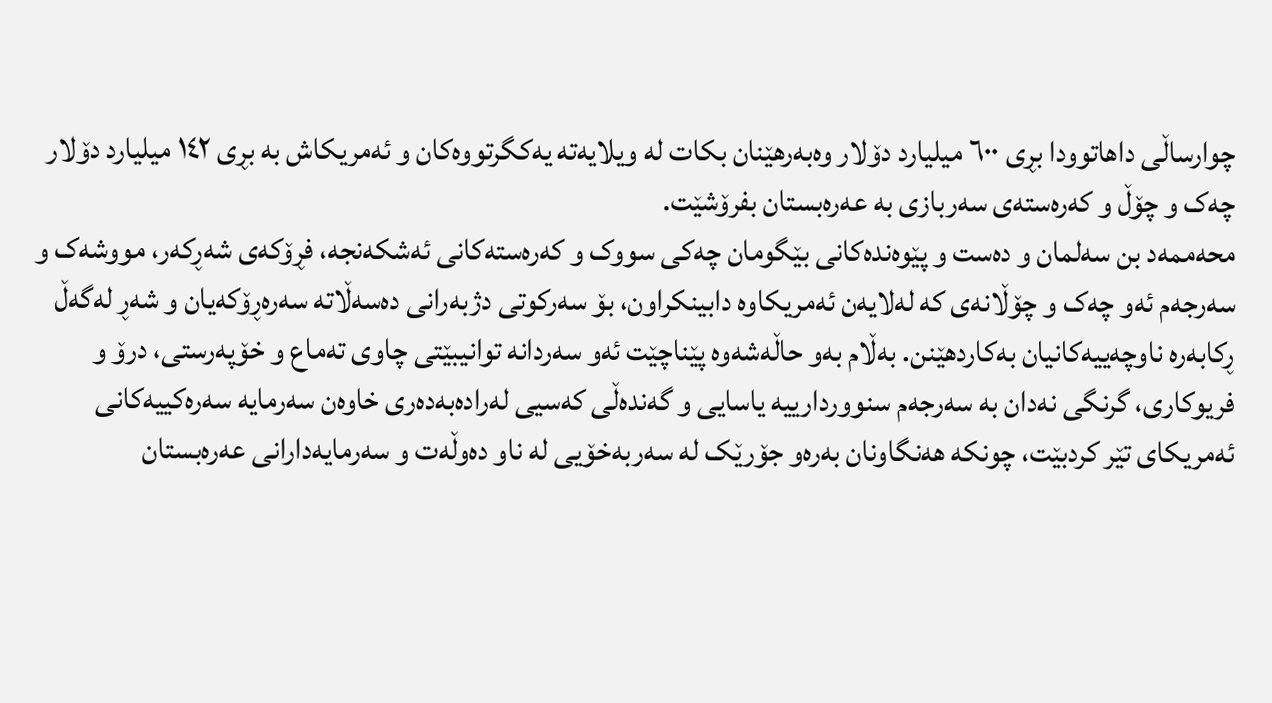چوارساڵی داهاتوودا بڕی ٦٠٠ میلیارد دۆلار وەبەرهێنان بکات لە ویلایەتە یەکگرتووەکان و ئەمریکاش بە بڕی ١٤٢ میلیارد دۆلار چەک و چۆڵ و کەرەستەی سەربازی بە عەرەبستان بفرۆشێت.
محەممەد بن سەلمان و دەست و پێوەندەکانی بێگومان چەکی سووک و کەرەستەکانی ئەشکەنجە، فڕۆکەی شەڕکەر، مووشەک و سەرجەم ئەو چەک و چۆڵانەی کە لەلایەن ئەمریکاوە دابینکراون، بۆ سەرکوتی دژبەرانی دەسەڵاتە سەرەڕۆکەیان و شەڕ لەگەڵ ڕکابەرە ناوچەییەکانیان بەکاردهێنن. بەڵام بەو حاڵەشەوە پێناچێت ئەو سەردانە توانیبێتی چاوی تەماع و خۆپەرستی، درۆ و فریوکاری، گرنگی نەدان بە سەرجەم سنووردارییە یاسایی و گەندەڵی کەسیی لەرادەبەدەری خاوەن سەرمایە سەرەکییەکانی ئەمریکای تێر کردبێت، چونکە هەنگاونان بەرەو جۆرێک لە سەربەخۆیی لە ناو دەوڵەت و سەرمایەدارانی عەرەبستان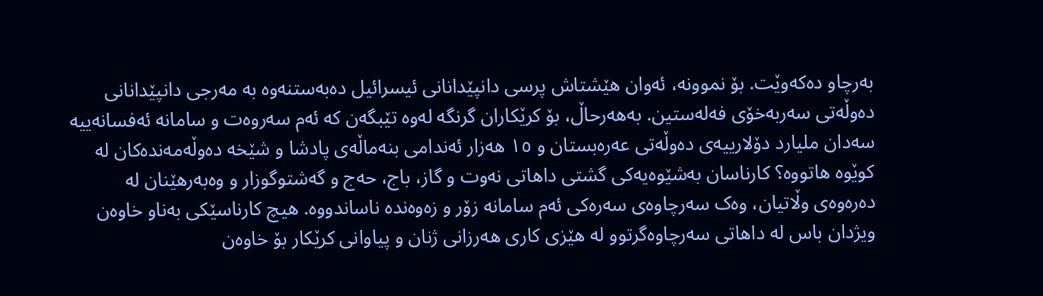بەرچاو دەکەوێت. بۆ نموونە، ئەوان هێشتاش پرسی دانپێدانانی ئیسرائیل دەبەستنەوە بە مەرجی دانپێدانانی دەوڵەتی سەربەخۆی فەلەستین. بەهەرحاڵ، بۆ کرێکاران گرنگە لەوە تێبگەن کە ئەم سەروەت و سامانە ئەفسانەییە سەدان ملیارد دۆلارییەی دەوڵەتی عەرەبستان و ١٥ هەزار ئەندامی بنەماڵەی پادشا و شێخە دەوڵەمەندەکان لە کوێوە ھاتووە؟ کارناسان بەشێوەیەکی گشتی داهاتی نەوت و گاز، باج، حەج و گەشتوگوزار و وەبەرهێنان لە دەرەوەی وڵاتیان، وەک سەرچاوەی سەرەکی ئەم سامانە زۆر و زەوەندە ناساندووە. هیچ کارناسێکی بەناو خاوەن ویژدان باس لە داهاتی سەرچاوەگرتوو لە هێزی کاری هەرزانی ژنان و پیاوانی کرێکار بۆ خاوەن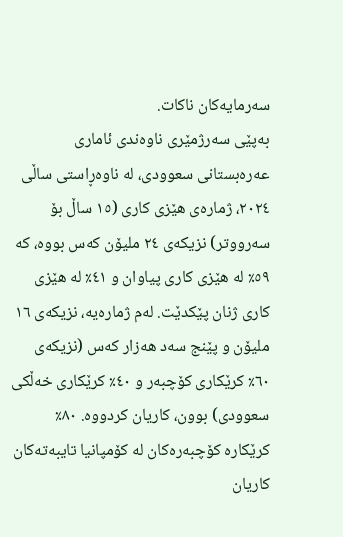سەرمایەکان ناکات.
بەپێی سەرژمێری ناوەندی ئاماری عەرەبستانی سعوودی، لە ناوەڕاستی ساڵی ٢٠٢٤، ژمارەی هێزی کاری (١٥ ساڵ بۆ سەرووتر) نزیکەی ٢٤ ملیۆن کەس بووە، کە ٥٩٪ لە هێزی کاری پیاوان و ٤١٪ لە هێزی کاری ژنان پێکدێت. لەم ژمارەیە، نزیکەی ١٦ ملیۆن و پێنج سەد هەزار کەس (نزیکەی ٦٠٪ کرێکاری کۆچبەر و ٤٠٪ کرێکاری خەڵکی سعوودی) بوون، کاریان کردووە. ٨٠٪ کرێکارە کۆچبەرەکان لە کۆمپانیا تایبەتەکان کاریان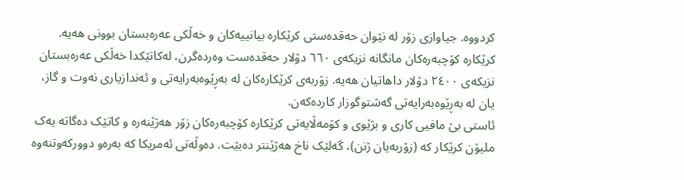کردووە. جیاوازی زۆر لە نێوان حەقدەستی کرێکارە بیانییەکان و خەڵکی عەرەبستان بوونی هەیە. کرێکارە کۆچبەرەکان مانگانە نزیکەی ٦٦٠ دۆلار حەقدەست وەردەگرن، لەکاتێکدا خەڵکی عەرەبستان نزیکەی ٢٤٠٠ دۆلار داهاتیان هەیە. زۆربەی کرێکارەکان لە بەڕێوەبەرایەتی و ئەندازیاری نەوت و گاز، یان لە بەڕێوەبەرایەتی گەشتوگوزار کاردەکەن.
ئاستی بێ مافیی کاری و بژێوی و کۆمەڵایەتی کرێکارە کۆچبەرەکان زۆر هەژێنەرە و کاتێک دەگاتە یەک ملیۆن کرێکار کە (زۆربەیان ژنن)، گەلێک ناخ هەژێنتر دەبێت. دەوڵەتی ئەمریکا کە بەرەو دوورکەوتنەوە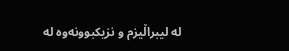لە لیبراڵیزم و نزیکبوونەوە لە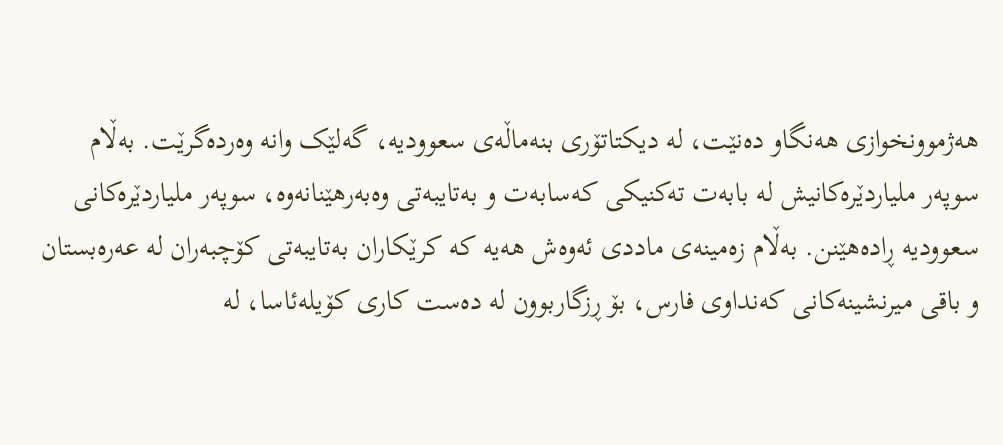هەژموونخوازی هەنگاو دەنێت، لە دیکتاتۆری بنەماڵەی سعوودیە، گەلێک وانە وەردەگرێت. بەڵام سوپەر ملیاردێرەکانیش لە بابەت تەکنیکی کەسابەت و بەتایبەتی وەبەرهێنانەوە، سوپەر ملیاردێرەکانی سعوودیە ڕادەهێنن. بەڵام زەمینەی ماددی ئەوەش هەیە کە کرێکاران بەتایبەتی کۆچبەران لە عەرەبستان و باقی میرنشینەکانی کەنداوی فارس، بۆ ڕزگاربوون لە دەست کاری کۆیلەئاسا، لە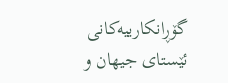گۆڕانکارییەکانی ئێستای جیهان و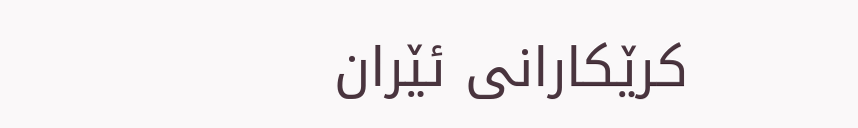کرێکارانی ئێران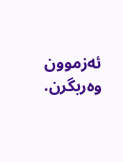ئەزموون وەربگرن.